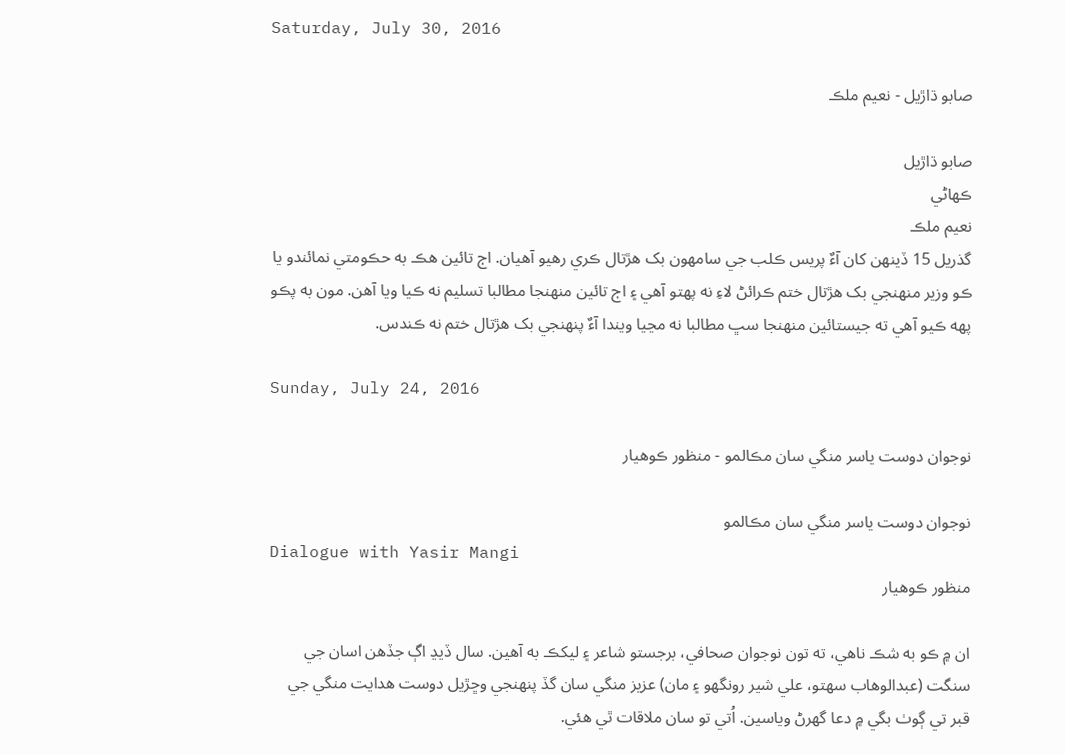Saturday, July 30, 2016

صابو ڌاڙيل - نعيم ملڪ

صابو ڌاڙيل
ڪهاڻي
نعيم ملڪ
گذريل 15 ڏينهن کان آءٌ پريس ڪلب جي سامهون بک هڙتال ڪري رهيو آهيان. اڄ تائين هڪ به حڪومتي نمائندو يا ڪو وزير منهنجي بک هڙتال ختم ڪرائڻ لاءِ نه پهتو آهي ۽ اڄ تائين منهنجا مطالبا تسليم نه ڪيا ويا آهن. مون به پڪو پهه ڪيو آهي ته جيستائين منهنجا سڀ مطالبا نه مڃيا ويندا آءٌ پنهنجي بک هڙتال ختم نه ڪندس.

Sunday, July 24, 2016

نوجوان دوست ياسر منگي سان مڪالمو - منظور ڪوھيار

نوجوان دوست ياسر منگي سان مڪالمو
Dialogue with Yasir Mangi
منظور ڪوھيار

ان ۾ ڪو به شڪ ناهي، ته تون نوجوان صحافي، برجستو شاعر ۽ ليکڪ به آهين. سال ڏيڍ اڳ جڏهن اسان جي سنگت (عبدالوهاب سهتو، علي شير رونگھو ۽ مان) عزيز منگي سان گڏ پنهنجي وڇڙيل دوست هدايت منگي جي قبر تي ڳوٺ بگي ۾ دعا گھرڻ وياسين. اُتي تو سان ملاقات ٿي هئي.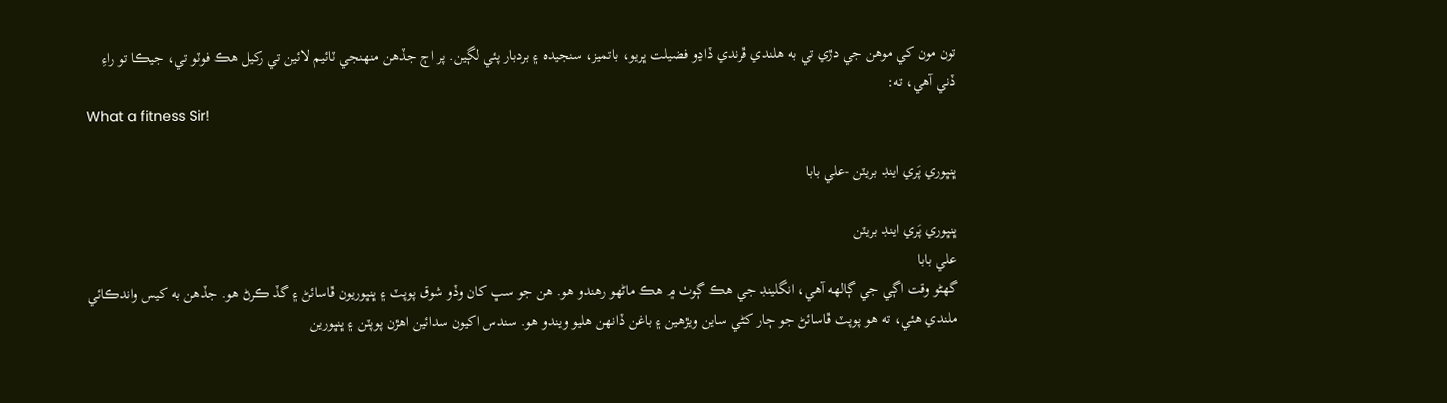تون مون کي موهن جي دڙي تي به هلندي ڦرندي ڏاڍو فضيلت ڀريو، باتميز، سنجيده ۽ بردبار پئي لڳين. پر اڄ جڏهن منهنجي ٽائيم لائين تي رکيل هڪ فوٽو تي، جيڪا تو راءِ ڏني آهي، ته:
What a fitness Sir!

ڀنڀوري پَري اينڊ بريٽن -علي بابا

ڀنڀوري پَري اينڊ بريٽن
علي بابا
گهڻو وقت اڳي جي ڳالهه آهي، انگلينڊ جي هڪ ڳوٺ ۾ هڪ ماڻهو رهندو هو. هن جو سڀ کان وڏو شوق پوپٽ ۽ ڀنڀوريون ڦاسائڻ ۽ گڏ ڪرڻ هو. جڏهن به کيس واندڪائي ملندي هئي، ته هو پوپٽ ڦاسائڻ جو ڄار کڻي ساين ويڙهين ۽ باغن ڏانهن هليو ويندو هو. سندس اکيون سدائين اهڙن پوپٽن ۽ ڀنڀورين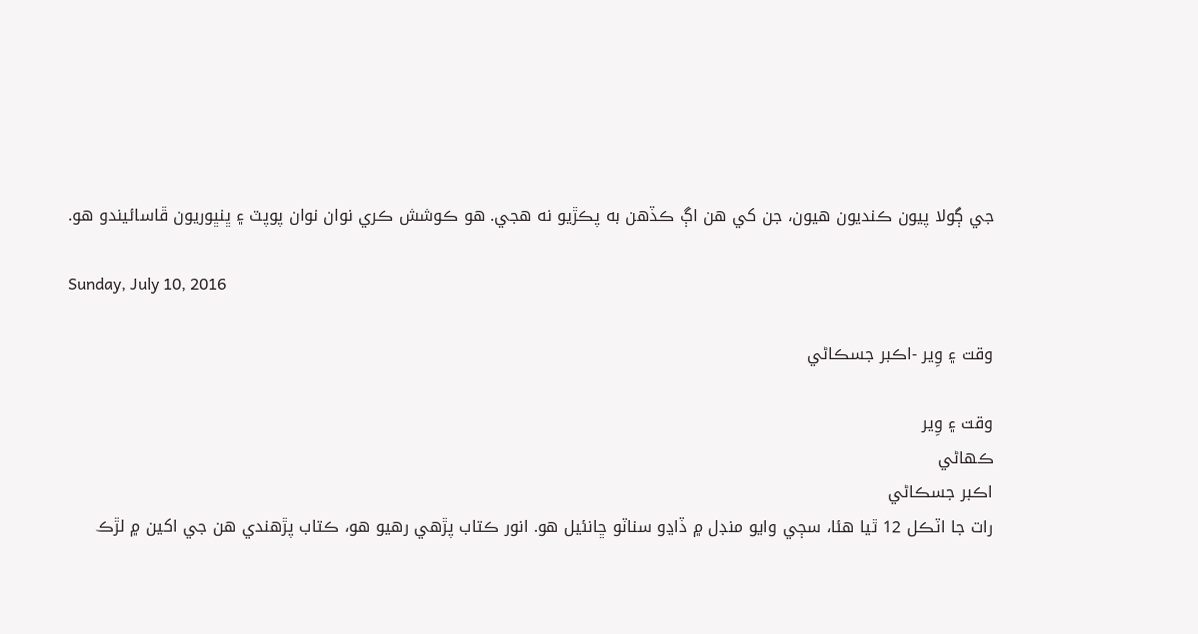جي ڳولا پيون ڪنديون هيون، جن کي هن اڳ ڪڏهن به پڪڙيو نه هجي. هو ڪوشش ڪري نوان نوان پوپٽ ۽ ڀنڀوريون ڦاسائيندو هو.

Sunday, July 10, 2016

وقت ۽ وِير -اڪبر جسڪاڻي

وقت ۽ وِير
ڪھاڻي
اڪبر جسڪاڻي
رات جا اٽڪل 12 ٿيا هئا، سڄي وايو منڊل ۾ ڏاڍو سناٽو ڇانئيل هو. انور ڪتاب پڙهي رهيو هو، ڪتاب پڙهندي هن جي اکين ۾ لڙڪ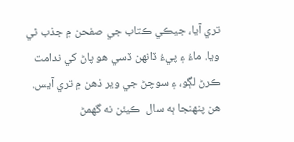تري آيا، جيڪي ڪتاب جي صفحن ۾ جذب ٿي ويا. ماءُ ۽ پيءُ ڏانهن ڏسي هو پاڻ کي ندامت ڪرڻ لڳو، ۽ سوچڻ جي وير ذهن ۾ تري آيس. هن پنهنجا ٻه سال  ڪيئن نه گهمڻ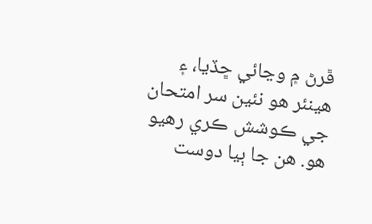ڦرڻ ۾ وڃائي ڇڏيا، ۽ هينئر هو نئين سر امتحان جي ڪوشش ڪري رهيو هو. هن جا ٻيا دوست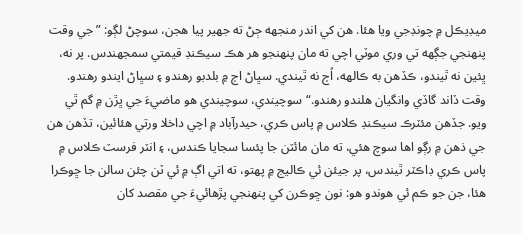ميڊيڪل ۾ چونڊجي ويا هئا. هن کي اندر منجهه ڄڻ ته جهير پيا هجن، سوچڻ لڳو: ”جي وقت پنهنجي جڳهه تي وري موٽي اچي ته مان پنهنجو هر هڪ سيڪنڊ قيمتي سمجهندس. پر نه، ڀئين نه ٿيندو، ڪڏهن به ڪالهه، اُڄ نه ٿيندي. سڀاڻ اڄ ۾ بلدبو رهندو ۽ سڀاڻ ايندو رهندو. وقت ڏاند گاڏي وانگيان هلندو رهندو.“ سوچيندي، سوچيندي هو ماضيءَ جي ڀڙن ۾ گم ٿي ويو. جڏهن مئٽرڪ سيڪنڊ ڪلاس ۾ پاس ڪري، حيدرآباد ۾ اچي داخلا ورتي هئائين، تڏهن هن جي ذهن ۾ رڳو اها سوچ هئي، ته مان مائٽن جا پئسا سجايا ڪندس، ۽ انٽر فرسٽ ڪلاس ۾ پاس ڪري ڊاڪٽر ٿيندس، پر جيئن ئي ڪاليج ۾ پهتو، ته اتي اڳ ۾ ئي ٽن چئن سالن جا ڇوڪرا هئا، جن جو ڪم ئي هوندو هو: نون ڇوڪرن کي پنهنجي پڙهائيءَ جي مقصد کان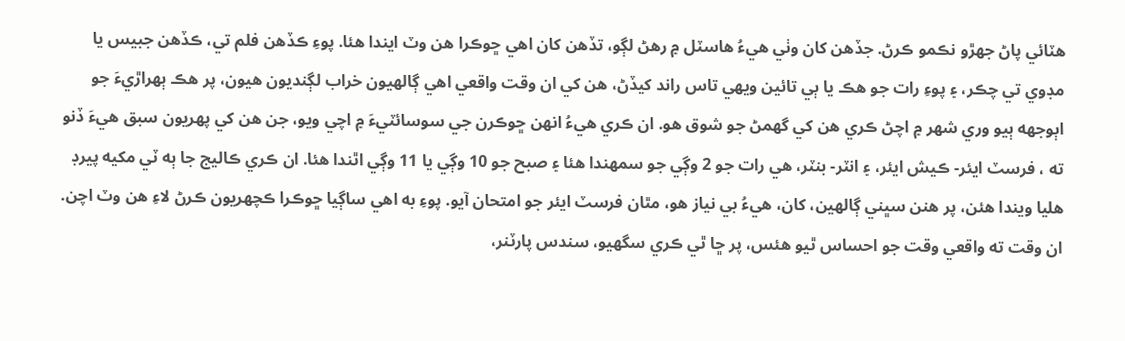هٽائي پاڻ جهڙو نڪمو ڪرڻ. جڏهن کان وٺي هيءُ هاسٽل ۾ رهڻ لڳو، تڏهن کان اهي ڇوڪرا هن وٽ ايندا هئا. پوءِ ڪڏهن فلم تي، ڪڏهن جبيس يا مڊوي تي چڪر، ۽ پوءِ رات جو هڪ يا ٻي تائين ويهي تاس راند کيڏڻ، هن کي ان وقت واقعي اهي ڳالهيون خراب لڳنديون هيون، پر هڪ ٻهراڙيءَ جو اٻوجهه ٻيو وري شهر ۾ اچڻ ڪري هن کي گهمڻ جو شوق هو. ان ڪري هيءُ انهن ڇوڪرن جي سوسائٽيءَ ۾ اچي ويو، جن هن کي پهريون سبق هيءَ ڏنو ته ، فرسٽ ايئر- ڪيش ايئر، ۽ انٽر- بنٽر، هي رات جو 2 وڳي جو سمهندا هئا ۽ صبح جو 10 وڳي يا 11 وڳي اٿندا هئا. ان ڪري ڪاليج جا ٻه ٽي مکيه پيرڊ هليا ويندا هئن، پر هنن سڀني ڳالهين، کان، هيءُ بي نياز هو، مٿان فرسٽ ايئر جو امتحان آيو. پوءِ به اهي ساڳيا ڇوڪرا ڪچهريون ڪرڻ لاءِ هن وٽ اچن. ان وقت ته واقعي وقت جو احساس ٿيو هئس، پر ڇا ٿي ڪري سگهيو، سندس پارٽنر،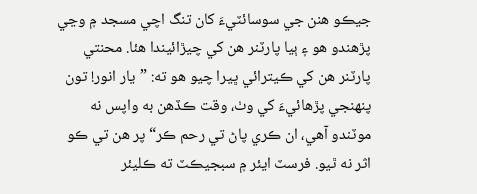جيڪو هنن جي سوسائٽيءَ کان تنگ اچي مسجد ۾ وڃي پڙهندو هو ۽ ٻيا پارٽنر هن کي چيڙائيندا هئا. محنتي پارٽنر هن کي ڪيترائي ڀيرا چيو هو ته: ”يار انور! تون پنهنجي پڙهائيءَ کي وٺ، وقت ڪڏهن به واپس نه موٽندو آهي، ان ڪري پاڻ تي رحم ڪر“ پر هن تي ڪو اثر نه ٿيو. فرسٽ ايئر ۾ سبجيڪٽ ته ڪليئر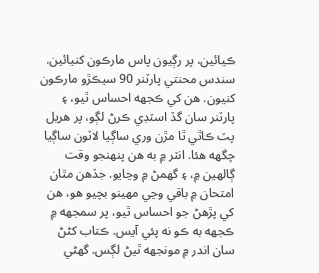ڪيائين، پر رڳيون پاس مارڪون کنيائين. سندس محنتي پارٽنر 90 سيڪڙو مارڪون کنيون. هن کي ڪجهه احساس ٿيو، ۽ پارٽنر سان گڏ اسٽڊي ڪرڻ لڳو، پر هريل پٽ ڪاٿي ٿا مڙن وري ساڳيا لاٽون ساڳيا چگهه هئا. انٽر ۾ به هن پنهنجو وقت ڳالهين ۾، ۽ گهمڻ ۾ وڃايو. جڏهن مٿان امتحان ۾ باقي وڃي مهينو بچيو هو، هن کي پڙهڻ جو احساس ٿيو، پر سمجهه ۾ ڪجهه به ڪو نه پئي آيس. ڪتاب کڻڻ سان اندر ۾ مونجهه ٿيڻ لڳس. گهڻي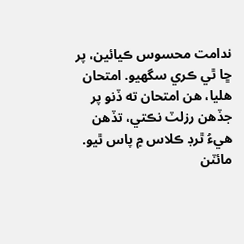ندامت محسوس ڪيائين، پر ڇا ٿي ڪري سگهيو. امتحان هليا، هن امتحان ته ڏنو پر جڏهن رزلٽ نڪتي، تڏهن هيءُ ٿرڊ ڪلاس ۾ پاس ٿيو. مائٽن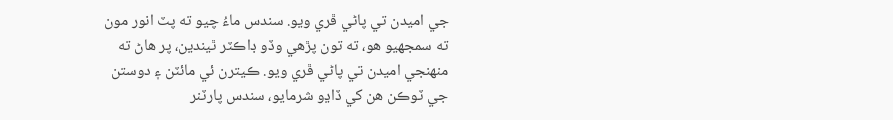جي اميدن تي پاڻي ڦري ويو. سندس ماءُ چيو ته پٽ انور مون ته سمجهيو هو، ته تون پڙهي وڏو ڊاڪٽر ٿيندين، پر هاڻ ته منهنجي اميدن تي پاڻي ڦري ويو. ڪيترن ئي مائٽن ۽ دوستن جي ٽوڪن هن کي ڏاڍو شرمايو، سندس پارٽنر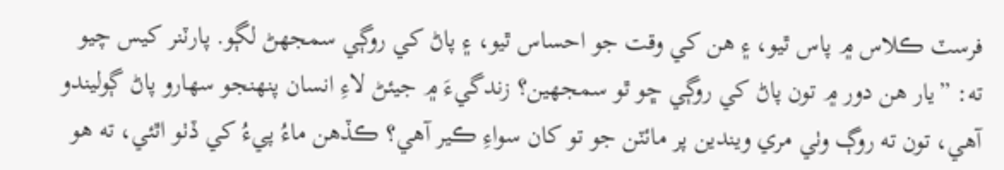فرسٽ ڪلاس ۾ پاس ٿيو، ۽ هن کي وقت جو احساس ٿيو، ۽ پاڻ کي روڳي سمجهڻ لڳو. پارٽنر کيس چيو ته: ”يار هن دور ۾ تون پاڻ کي روڳي ڇو ٿو سمجهين؟ زندگيءَ ۾ جيئڻ لاءِ انسان پنهنجو سهارو پاڻ ڳوليندو آهي، تون ته روڳ وٺي مري ويندين پر مائٽن جو تو کان سواءِ ڪير آهي؟ ڪڏهن ماءُ پيءُ کي ڏٺو اٿئي، ته هو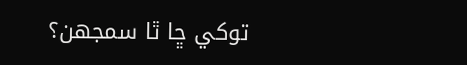توکي ڇا ٿا سمجهن؟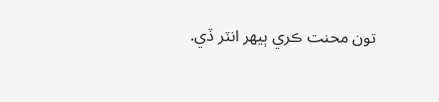تون محنت ڪري ٻيهر انٽر ڏي.